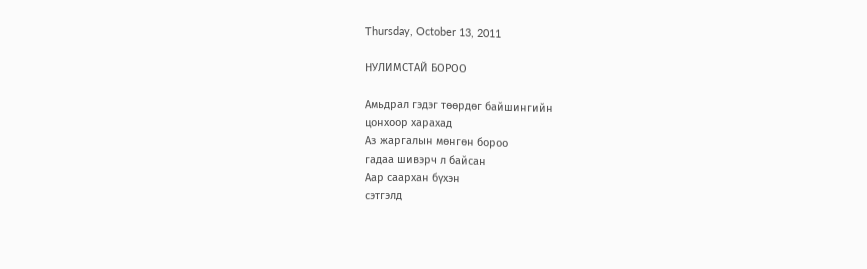Thursday, October 13, 2011

НУЛИМСТАЙ БОРОО

Амьдрал гэдэг төөрдөг байшингийн
цонхоор харахад
Аз жаргалын мөнгөн бороо
гадаа шивэрч л байсан
Аар саархан бүхэн
сэтгэлд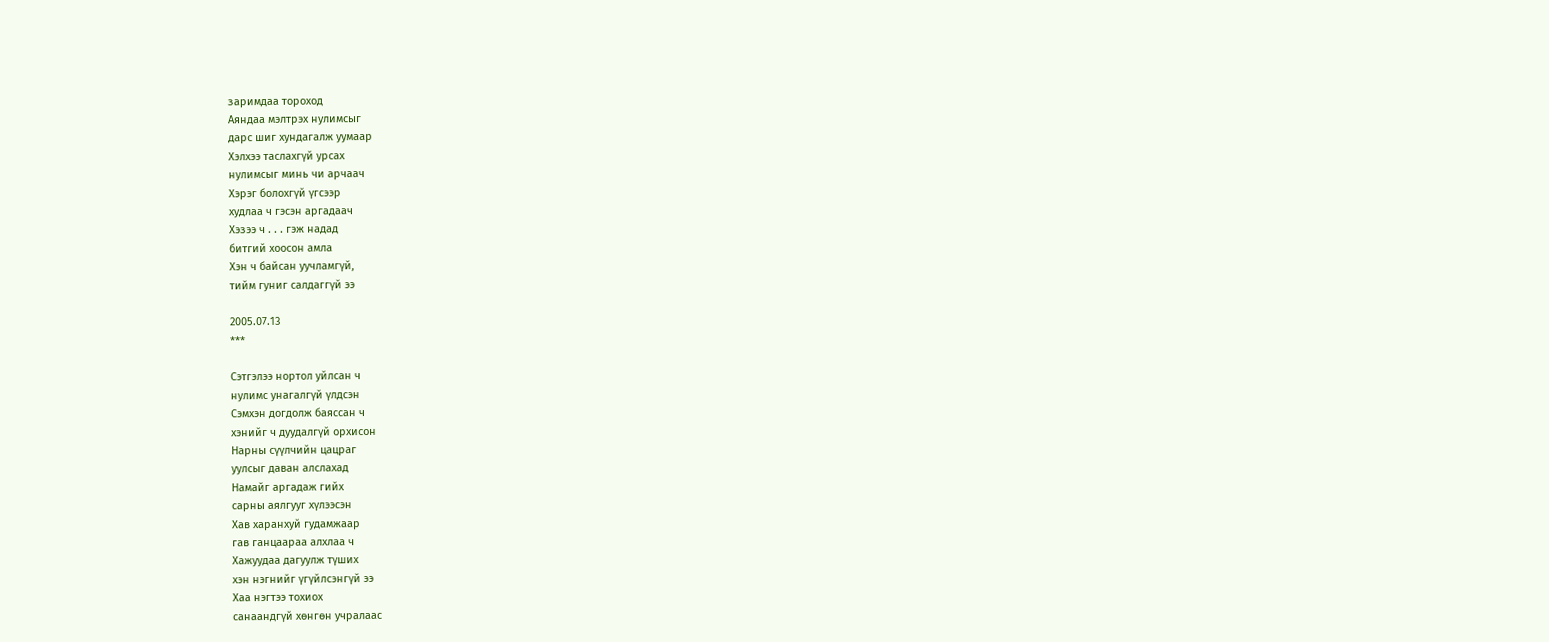заримдаа тороход
Аяндаа мэлтрэх нулимсыг
дарс шиг хундагалж уумаар
Хэлхээ таслахгүй урсах
нулимсыг минь чи арчаач
Хэрэг болохгүй үгсээр
худлаа ч гэсэн аргадаач
Хэзээ ч . . . гэж надад
битгий хоосон амла
Хэн ч байсан уучламгүй,
тийм гуниг салдаггүй ээ

2005.07.13
***

Сэтгэлээ нортол уйлсан ч
нулимс унагалгүй үлдсэн
Сэмхэн догдолж баяссан ч
хэнийг ч дуудалгүй орхисон
Нарны сүүлчийн цацраг
уулсыг даван алслахад
Намайг аргадаж гийх
сарны аялгууг хүлээсэн
Хав харанхуй гудамжаар
гав ганцаараа алхлаа ч
Хажуудаа дагуулж түших
хэн нэгнийг үгүйлсэнгүй ээ
Хаа нэгтээ тохиох
санаандгүй хөнгөн учралаас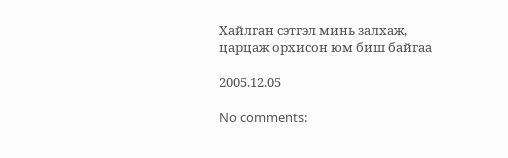Хайлган сэтгэл минь залхаж,
царцаж орхисон юм биш байгаа

2005.12.05

No comments: